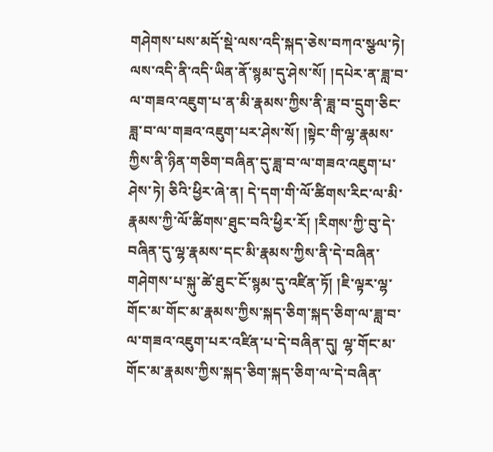གཤེགས་པས་མདོ་སྡེ་ལས་འདི་སྐད་ཅེས་བཀའ་སྩལ་ཏེ། ལས་འདི་ནི་འདི་ཡིན་ནོ་སྙམ་དུ་ཤེས་སོ། །དཔེར་ན་ཟླ་བ་ལ་གཟའ་འཇུག་པ་ན་མི་རྣམས་ཀྱིས་ནི་ཟླ་བ་དྲུག་ཅིང་ཟླ་བ་ལ་གཟའ་འཇུག་པར་ཤེས་སོ། །སྟེང་གི་ལྷ་རྣམས་ཀྱིས་ནི་ཉིན་གཅིག་བཞིན་དུ་ཟླ་བ་ལ་གཟའ་འཇུག་པ་ཤེས་ཏེ། ཅིའི་ཕྱིར་ཞེ་ན། དེ་དག་གི་ལོ་ཚིགས་རིང་ལ་མི་རྣམས་ཀྱི་ལོ་ཚིགས་ཐུང་བའི་ཕྱིར་རོ། །རིགས་ཀྱི་བུ་དེ་བཞིན་དུ་ལྷ་རྣམས་དང་མི་རྣམས་ཀྱིས་ནི་དེ་བཞིན་གཤེགས་པ་སྐུ་ཚེ་ཐུང་ངོ་སྙམ་དུ་འཛིན་ཏོ། །ཇི་ལྟར་ལྷ་གོང་མ་གོང་མ་རྣམས་ཀྱིས་སྐད་ཅིག་སྐད་ཅིག་ལ་ཟླ་བ་ལ་གཟའ་འཇུག་པར་འཛིན་པ་དེ་བཞིན་དུ། ལྷ་གོང་མ་གོང་མ་རྣམས་ཀྱིས་སྐད་ཅིག་སྐད་ཅིག་ལ་དེ་བཞིན་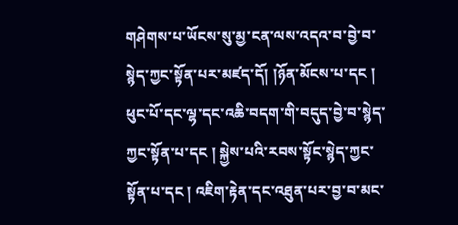གཤེགས་པ་ཡོངས་སུ་མྱ་ངན་ལས་འདའ་བ་བྱེ་བ་སྙེད་ཀྱང་སྟོན་པར་མཛད་དོ། །ཉོན་མོངས་པ་དང ། ཕུང་པོ་དང་ལྷ་དང་འཆི་བདག་གི་བདུད་བྱེ་བ་སྙེད་ཀྱང་སྟོན་པ་དང ། སྐྱེས་པའི་རབས་སྟོང་སྙེད་ཀྱང་སྟོན་པ་དང ། འཇིག་རྟེན་དང་འཐུན་པར་བྱ་བ་མང་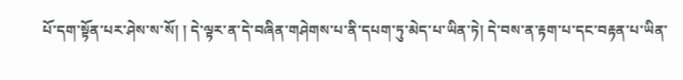པོ་དག་སྟོན་པར་ཤེས་ས་སོ། ། དེ་ལྟར་ན་དེ་བཞིན་གཤེགས་པ་ནི་དཔག་ཏུ་མེད་པ་ཡིན་ཏེ། དེ་བས་ན་རྟག་པ་དང་བརྟན་པ་ཡིན་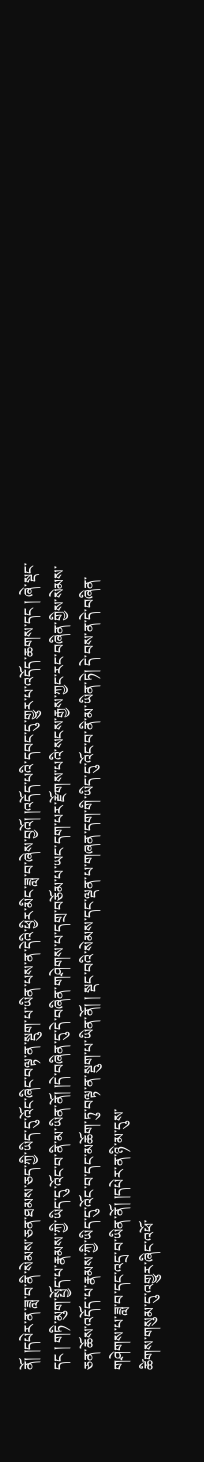ནོ། །དཔེར་ན་ཟླ་བ་ནི་སེམས་ཅན་ཐམས་ཅད་ཀྱི་ཡིད་དུ་འོང་ཞིང་བལྟ་ན་སྡུག་པ་ཡིན་པས་ན་དེའི་ཕྱིར་མིང་ཟླ་བ་ཞེས་བྱའོ། །འདོད་པའི་དབང་དུ་གྱུར་པ་འདོད་ཆགས་དང ། ཞེ་སྡང་དང ། གཏི་མུག་སྤྱོད་པ་རྣམས་ཀྱི་ཡིད་དུ་འོང་བ་ནི་མ་ཡིན་ནོ། །དེ་བཞིན་དུ་དེ་བཞིན་གཤེགས་པ་དགྲ་བཅོམ་པ་ཡང་དག་པར་རྫོགས་པའི་སངས་རྒྱས་ཀྱང་རང་བཞིན་གྱིས་སེམས་ཅན་ཆོས་འདོད་པ་རྣམས་ཀྱི་ཡིད་དུ་འོང་བ་དང་མཆོག་ཏུ་བལྟ་ན་སྡུག་པ་ཡིན་ནོ། ། སྡང་བའི་སེམས་དང་ལྡན་པ་གཞན་དག་གི་ཡིད་དུ་འོང་བ་ནི་མ་ཡིན་ཏེ། དེ་བས་ན་དེ་བཞིན་གཤེགས་པ་ཟླ་བ་དང་འདྲ་བ་ཡིན་ནོ། །དཔེར་ན་ཉི་མ་དུས་
ཚིགས་གསུམ་དུ་འགྱུར་ཞིང་འཕོ་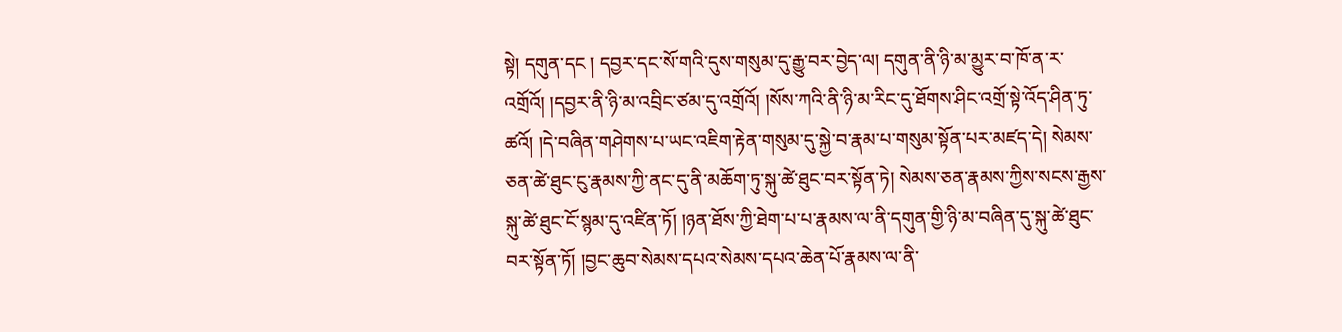སྟེ། དགུན་དང ། དབྱར་དང་སོ་གའི་དུས་གསུམ་དུ་རྒྱུ་བར་བྱེད་ལ། དགུན་ནི་ཉི་མ་མྱུར་བ་ཁོ་ན་ར་འགྲོའོ། །དབྱར་ནི་ཉི་མ་འབྲིང་ཙམ་དུ་འགྲོའོ། །སོས་ཀའི་ནི་ཉི་མ་རིང་དུ་ཐོགས་ཤིང་འགྲོ་སྟེ་འོད་ཤིན་ཏུ་ཚའོ། །དེ་བཞིན་གཤེགས་པ་ཡང་འཇིག་རྟེན་གསུམ་དུ་སྐྱེ་བ་རྣམ་པ་གསུམ་སྟོན་པར་མཛད་དེ། སེམས་ཅན་ཚེ་ཐུང་ངུ་རྣམས་ཀྱི་ནང་དུ་ནི་མཆོག་ཏུ་སྐུ་ཚེ་ཐུང་བར་སྟོན་ཏེ། སེམས་ཅན་རྣམས་ཀྱིས་སངས་རྒྱས་སྐུ་ཚེ་ཐུང་ངོ་སྙམ་དུ་འཛིན་ཏོ། །ཉན་ཐོས་ཀྱི་ཐེག་པ་པ་རྣམས་ལ་ནི་དགུན་གྱི་ཉི་མ་བཞིན་དུ་སྐུ་ཚེ་ཐུང་བར་སྟོན་ཏོ། །བྱང་ཆུབ་སེམས་དཔའ་སེམས་དཔའ་ཆེན་པོ་རྣམས་ལ་ནི་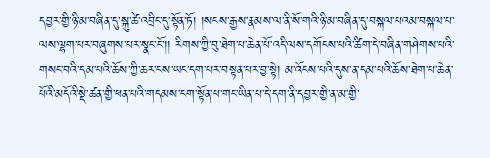དབྱར་གྱི་ཉི་མ་བཞིན་དུ་སྐུ་ཚེ་འབྲིང་དུ་སྟོན་ཏོ། །སངས་རྒྱས་རྣམས་ལ་ནི་སོ་གའི་ཉི་མ་བཞིན་དུ་བསྐལ་པའམ་བསྐལ་པ་ལས་ལྷག་པར་བཞུགས་པར་སྣང་ངོ་།། རིགས་ཀྱི་བུ་ཐེག་པ་ཆེན་པོ་འདི་ལས་དགོངས་པའི་ཚིག་དེ་བཞིན་གཤེགས་པའི་གསང་བའི་དམ་པའི་ཆོས་ཀྱི་ཆར་ངས་ཡང་དག་པར་བསྟན་པར་བྱ་སྟེ། མ་འོངས་པའི་དུས་ན་དམ་པའི་ཆོས་ཐེག་པ་ཆེན་པོའི་མདོའི་སྡེ་ཚན་གྱི་ཕན་པའི་གདམས་ངག་སྟོན་པ་གང་ཡིན་པ་དེ་དག་ནི་དབྱར་གྱི་ན་མ་གྱི་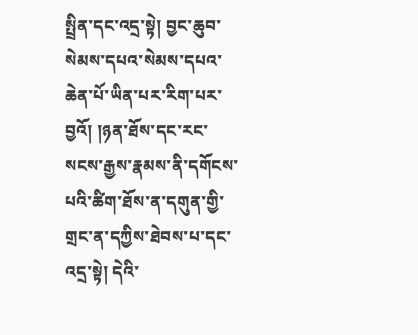སྤྲིན་དང་འདྲ་སྟེ། བྱང་ཆུབ་སེམས་དཔའ་སེམས་དཔའ་ཆེན་པོ་ཡིན་པར་རིག་པར་བྱའོ། །ཉན་ཐོས་དང་རང་སངས་རྒྱས་རྣམས་ནི་དགོངས་པའི་ཚིག་ཐོས་ན་དགུན་གྱི་གྲང་ན་དཀྱིས་ཐེབས་པ་དང་འདྲ་སྟེ། དེའི་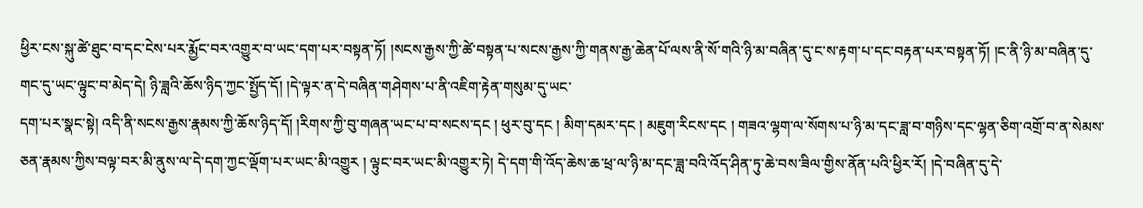ཕྱིར་ངས་སྐུ་ཚེ་ཐུང་བ་དང་ངེས་པར་རྨྱོང་བར་འགྱུར་བ་ཡང་དག་པར་བསྟན་ཏོ། །སངས་རྒྱས་ཀྱི་ཚེ་བསྟན་པ་སངས་རྒྱས་ཀྱི་གནས་རྒྱ་ཆེན་པོ་ལས་ནི་སོ་གའི་ཉི་མ་བཞིན་དུ་ང་ས་རྟག་པ་དང་བརྟན་པར་བསྟན་ཏོ། །ང་ནི་ཉི་མ་བཞིན་དུ་གང་དུ་ཡང་ལྟུང་བ་མེད་དེ། ཉི་ཟླའི་ཆོས་ཉིད་ཀྱང་སྤྱོད་དོ། །དེ་ལྟར་ན་དེ་བཞིན་གཤེགས་པ་ནི་འཇིག་རྟེན་གསུམ་དུ་ཡང་
དག་པར་སྣང་སྟེ། འདི་ནི་སངས་རྒྱས་རྣམས་ཀྱི་ཆོས་ཉིད་དོ། །རིགས་ཀྱི་བུ་གཞན་ཡང་པ་བ་སངས་དང ། ཕུར་བུ་དང ། མིག་དམར་དང ། མཇུག་རིངས་དང ། གཟའ་ལྷག་ལ་སོགས་པ་ཉི་མ་དང་ཟླ་བ་གཉིས་དང་ལྷན་ཅིག་འགྲོ་བ་ན་སེམས་ཅན་རྣམས་ཀྱིས་བལྟ་བར་མི་ནུས་ལ་དེ་དག་ཀྱང་ལྡོག་པར་ཡང་མི་འགྱུར ། ལྟུང་བར་ཡང་མི་འགྱུར་ཏེ། དེ་དག་གི་འོད་ཆེས་ཆ་ཕྲ་ལ་ཉི་མ་དང་ཟླ་བའི་འོད་ཤིན་ཏུ་ཆེ་བས་ཟིལ་གྱིས་ནོན་པའི་ཕྱིར་རོ། །དེ་བཞིན་དུ་དེ་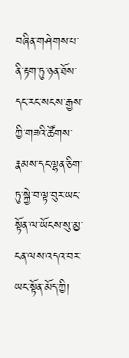བཞིན་གཤེགས་པ་ནི་རྟག་ཏུ་ཉན་ཐོས་དང་རང་སངས་རྒྱས་ཀྱི་གཟའི་ཚོགས་རྣམས་དང་ལྷན་ཅིག་ཏུ་སྐྱེ་བ་ལྟ་བུར་ཡང་སྟོན་ལ་ཡོངས་སུ་མྱ་ངན་ལས་འདའ་བར་ཡང་སྟོན་མོད་ཀྱི།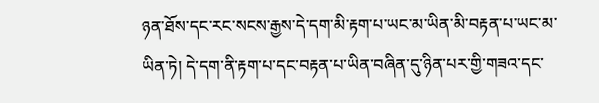ཉན་ཐོས་དང་རང་སངས་རྒྱས་དེ་དག་མི་རྟག་པ་ཡང་མ་ཡིན་མི་བརྟན་པ་ཡང་མ་ཡིན་ཏེ། དེ་དག་ནི་རྟག་པ་དང་བརྟན་པ་ཡིན་བཞིན་དུ་ཉིན་པར་གྱི་གཟའ་དང་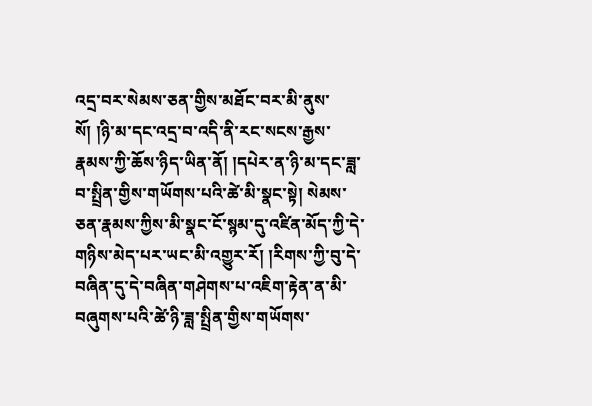འདྲ་བར་སེམས་ཅན་གྱིས་མཐོང་བར་མི་ནུས་སོ། །ཉི་མ་དང་འདྲ་བ་འདི་ནི་རང་སངས་རྒྱས་རྣམས་ཀྱི་ཆོས་ཉིད་ཡིན་ནོ། །དཔེར་ན་ཉི་མ་དང་ཟླ་བ་སྤྲིན་གྱིས་གཡོགས་པའི་ཚེ་མི་སྣང་སྟེ། སེམས་ཅན་རྣམས་ཀྱིས་མི་སྣང་ངོ་སྙམ་དུ་འཛིན་མོད་ཀྱི་དེ་གཉིས་མེད་པར་ཡང་མི་འགྱུར་རོ། །རིགས་ཀྱི་བུ་དེ་བཞིན་དུ་དེ་བཞིན་གཤེགས་པ་འཇིག་རྟེན་ན་མི་བཞུགས་པའི་ཚེ་ཉི་ཟླ་སྤྲིན་གྱིས་གཡོགས་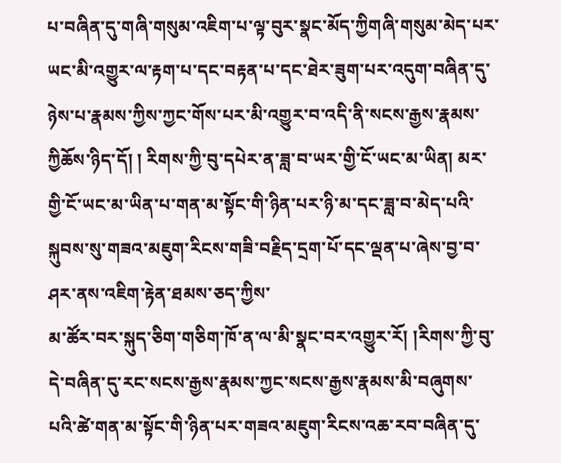པ་བཞིན་དུ་གཞི་གསུམ་འཇིག་པ་ལྟ་བུར་སྣང་མོད་ཀྱིགཞི་གསུམ་མེད་པར་ཡང་མི་འགྱུར་ལ་རྟག་པ་དང་བརྟན་པ་དང་ཐེར་ཟུག་པར་འདུག་བཞིན་དུ་ཉེས་པ་རྣམས་ཀྱིས་ཀྱང་གོས་པར་མི་འགྱུར་བ་འདི་ནི་སངས་རྒྱས་རྣམས་ཀྱིཆོས་ཉིད་དོ། ། རིགས་ཀྱི་བུ་དཔེར་ན་ཟླ་བ་ཡར་གྱི་ངོ་ཡང་མ་ཡིན། མར་གྱི་ངོ་ཡང་མ་ཡིན་པ་གན་མ་སྟོང་གི་ཉིན་པར་ཉི་མ་དང་ཟླ་བ་མེད་པའི་སྐུབས་སུ་གཟའ་མཇུག་རིངས་གཟི་བརྗིད་དྲག་པོ་དང་ལྡན་པ་ཞེས་བྱ་བ་ཤར་ནས་འཇིག་རྟེན་ཐམས་ཅད་ཀྱིས་
མ་ཚོར་བར་སྐུད་ཅིག་གཅིག་ཁོ་ན་ལ་མི་སྣང་བར་འགྱུར་རོ། །རིགས་ཀྱི་བུ་དེ་བཞིན་དུ་རང་སངས་རྒྱས་རྣམས་ཀྱང་སངས་རྒྱས་རྣམས་མི་བཞུགས་པའི་ཚེ་གན་མ་སྟོང་གི་ཉིན་པར་གཟའ་མཇུག་རིངས་འཆ་རབ་བཞིན་དུ་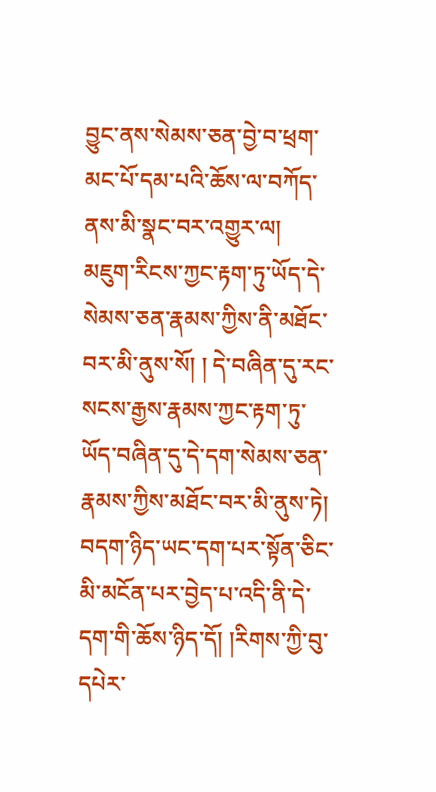བྱུང་ནས་སེམས་ཅན་བྱེ་བ་ཕྲག་མང་པོ་དམ་པའི་ཆོས་ལ་བཀོད་ནས་མི་སྣང་བར་འགྱུར་ལ། མཇུག་རིངས་ཀྱང་རྟག་ཏུ་ཡོད་དེ་སེམས་ཅན་རྣམས་ཀྱིས་ནི་མཐོང་བར་མི་ནུས་སོ། ། དེ་བཞིན་དུ་རང་སངས་རྒྱས་རྣམས་ཀྱང་རྟག་ཏུ་ཡོད་བཞིན་དུ་དེ་དག་སེམས་ཅན་རྣམས་ཀྱིས་མཐོང་བར་མི་ནུས་ཏེ། བདག་ཉིད་ཡང་དག་པར་སྟོན་ཅིང་མི་མངོན་པར་བྱེད་པ་འདི་ནི་དེ་དག་གི་ཆོས་ཉིད་དོ། །རིགས་ཀྱི་བུ་དཔེར་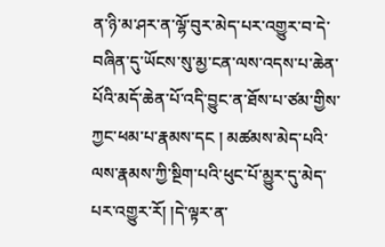ན་ཉི་མ་ཤར་ན་ལྷོ་བུར་མེད་པར་འགྱུར་བ་དེ་བཞིན་དུ་ཡོངས་སུ་མྱ་ངན་ལས་འདས་པ་ཆེན་པོའི་མདོ་ཆེན་པོ་འདི་བྱུང་ན་ཐོས་པ་ཙམ་གྱིས་ཀྱང་ཕམ་པ་རྣམས་དང ། མཚམས་མེད་པའི་ལས་རྣམས་ཀྱི་སྔིག་པའི་ཕུང་པོ་མྱུར་དུ་མེད་པར་འགྱུར་རོ། །དེ་ལྟར་ན་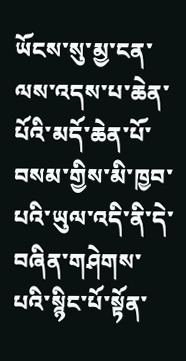ཡོངས་སུ་མྱ་ངན་ལས་འདས་པ་ཆེན་པོའི་མདོ་ཆེན་པོ་བསམ་གྱིས་མི་ཁྱབ་པའི་ཡུལ་འདི་ནི་དེ་བཞིན་གཤེགས་པའི་སྙིང་པོ་སྟོན་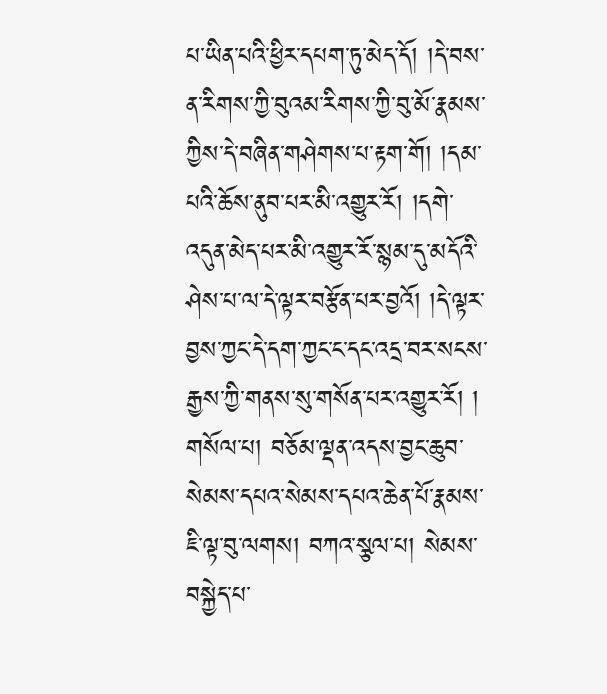པ་ཡིན་པའི་ཕྱིར་དཔག་ཏུ་མེད་དོ། །དེ་བས་ན་རིགས་ཀྱི་བུའམ་རིགས་ཀྱི་བུ་མོ་རྣམས་ཀྱིས་དེ་བཞིན་གཤེགས་པ་རྟག་གོ། །དམ་པའི་ཆོས་ནུབ་པར་མི་འགྱུར་རོ། །དགེ་འདུན་མེད་པར་མི་འགྱུར་རོ་སྙམ་དུ་མདོའི་ཤེས་པ་ལ་དེ་ལྟར་བརྩོན་པར་བྱའོ། །དེ་ལྟར་བྱས་ཀྱང་དེ་དག་ཀྱང་ང་དང་འདྲ་བར་སངས་རྒྱས་ཀྱི་གནས་སུ་གསོན་པར་འགྱུར་རོ། ། གསོལ་པ། བཅོམ་ལྡན་འདས་བྱང་ཆུབ་སེམས་དཔའ་སེམས་དཔའ་ཆེན་པོ་རྣམས་ཇི་ལྟ་བུ་ལགས། བཀའ་སྩལ་པ། སེམས་བསྐྱེད་པ་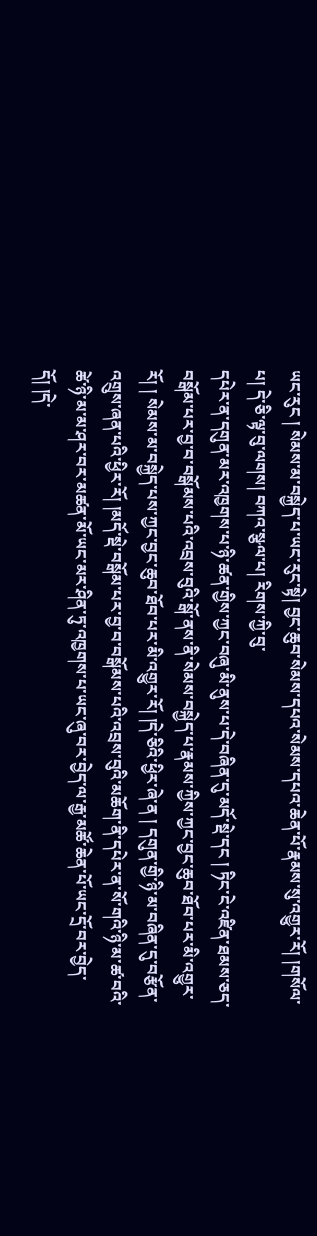ཡང་རུང ། སེམས་མ་བསྐྱེད་པ་ཡང་རུང་སྟེ། བྱང་ཆུབ་སེམས་དཔའ་སེམས་དཔའ་ཆེན་པོ་རྣམས་སུ་འགྱུར་རོ། །གསོལ་པ། དེ་ཅི་ལྟ་བུ་ལགས། བཀའ་སྩལ་པ། རིགས་ཀྱི་བུ་
དཔེར་ན་དགུན་མར་འཁྱགས་པ་ཉི་ཚན་གྱིས་ཀྱང་བཞུ་མི་ནུས་པ་དེ་བཞིན་དུ་མདོ་སྡེ་དང ། ཏིང་ངེ་འཛིན་ཐམས་ཅད་བསྒོམ་པར་བྱ་བ་བསྒོམས་པའི་འབྲས་བུའི་སྒོ་ནས་ནི་སེམས་བསྐྱེད་པ་རྣམས་ཀྱིས་ཀྱང་བྱང་ཆུབ་ཐོབ་པར་མི་འགྱུར་རོ། ། སེམས་མ་བསྐྱེད་པས་ཀྱང་བྱང་ཆུབ་ཐོབ་པར་མི་འགྱུར་རོ། །དེ་ཅིའི་ཕྱིར་ཞེ་ན ། དགུན་གྱི་ཉི་མ་བཞིན་དུ་བརྩོན་འགྲུས་ཞན་པའི་ཕྱིར་རོ། །མདོ་སྡེ་བསྒོམ་པར་བྱ་བ་བསྒོམས་པའི་འབྲས་བུའི་མཆོག་ནི་དཔེར་ན་སོ་གའི་ཉི་མ་ཚ་བའི་ཚེ་ཉི་མ་མ་ཤར་བར་མཚན་མོ་ཡང་མར་ཤིན་ཏུ་འཁྱགས་པ་ཡང་ཞུ་བར་བྱེད་ལ་རྒྱ་མཚོ་ཆེན་པོ་ཡང་དྲོ་བར་བྱེད་དོ། །དེ་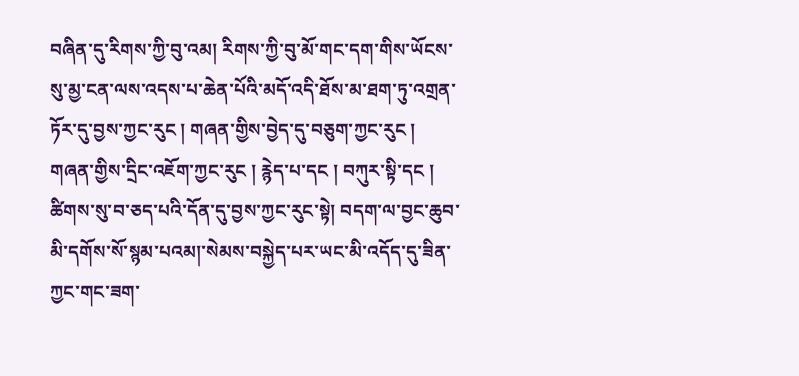བཞིན་དུ་རིགས་ཀྱི་བུ་འམ། རིགས་ཀྱི་བུ་མོ་གང་དག་གིས་ཡོངས་སུ་མྱ་ངན་ལས་འདས་པ་ཆེན་པོའི་མདོ་འདི་ཐོས་མ་ཐག་ཏུ་འགྲན་ཏོར་དུ་བྱས་ཀྱང་རུང ། གཞན་གྱིས་བྱེད་དུ་བཅུག་ཀྱང་རུང ། གཞན་གྱིས་དྲིང་འཇོག་ཀྱང་རུང ། རྙེད་པ་དང ། བཀུར་སྟི་དང ། ཚིགས་སུ་བ་ཅད་པའི་དོན་དུ་བྱས་ཀྱང་རུང་སྟེ། བདག་ལ་བྱང་ཆུབ་མི་དགོས་སོ་སྙམ་པའམ།་སེམས་བསྐྱེད་པར་ཡང་མི་འདོད་དུ་ཟིན་ཀྱང་གང་ཟག་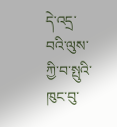དེ་འདྲ་བའི་ལུས་ཀྱི་བ་སྤུའི་ཁུང་བུ་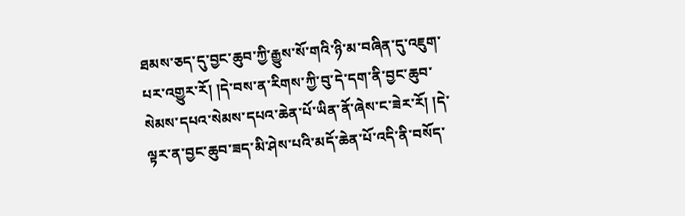ཐམས་ཅད་དུ་བྱང་ཆུབ་ཀྱི་རྒྱུས་སོ་གའི་ཉི་མ་བཞིན་དུ་འཇུག་པར་འགྱུར་རོ། །དེ་བས་ན་རིགས་ཀྱི་བུ་དེ་དག་ནི་བྱང་ཆུབ་སེམས་དཔའ་སེམས་དཔའ་ཆེན་པོ་ཡིན་ནོ་ཞེས་ང་ཟེར་རོ། །དེ་ལྟར་ན་བྱང་ཆུབ་ཟད་མི་ཤེས་པའི་མདོ་ཆེན་པོ་འདི་ནི་བསོད་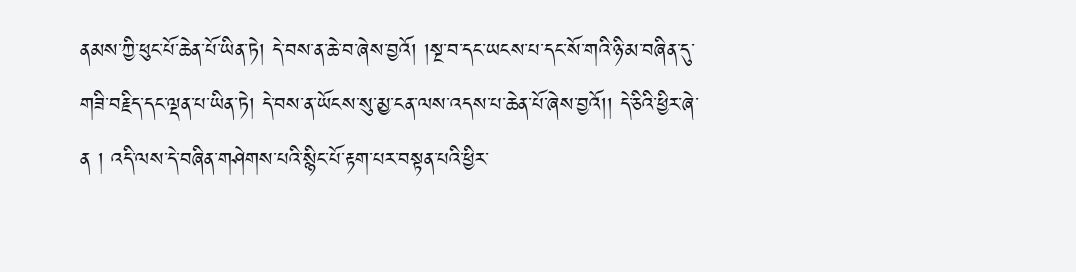ནམས་ཀྱི་ཕུང་པོ་ཆེན་པོ་ཡིན་ཏེ། དེ་བས་ན་ཆེ་བ་ཞེས་བྱའོ། །སྔ་བ་དང་ཡངས་པ་དང་སོ་གའི་ཉི་མ་བཞིན་དུ་གཟི་བརྗིད་དང་ལྡན་པ་ཡིན་ཏེ། དེ་བས་ན་ཡོངས་སུ་མྱ་ངན་ལས་འདས་པ་ཆེན་པོ་ཞེས་བྱའོ།། དེ་ཅིའི་ཕྱིར་ཞེ་ན ། འདི་ལས་དེ་བཞིན་གཤེགས་པའི་སྙིང་པོ་རྟག་པར་བསྟན་པའི་ཕྱིར་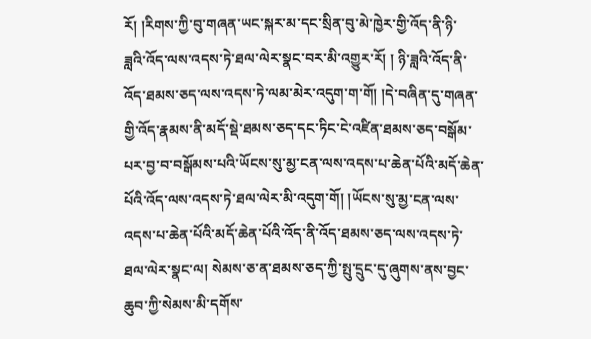རོ། །རིགས་ཀྱི་བུ་གཞན་ཡང་སྐར་མ་དང་སྲིན་བུ་མེ་ཁྱེར་གྱི་འོད་ནི་ཉི་
ཟླའི་འོད་ལས་འདས་ཏེ་ཐལ་ལེར་སྣང་བར་མི་འགྱུར་རོ། ། ཉི་ཟླའི་འོད་ནི་འོད་ཐམས་ཅད་ལས་འདས་ཏེ་ལམ་མེར་འདུག་ག་གོ། །དེ་བཞིན་དུ་གཞན་གྱི་འོད་རྣམས་ནི་མདོ་སྡེ་ཐམས་ཅད་དང་ཏིང་ངེ་འཛིན་ཐམས་ཅད་བསྒོམ་པར་བྱ་བ་བསྒོམས་པའི་ཡོངས་སུ་མྱ་ངན་ལས་འདས་པ་ཆེན་པོའི་མདོ་ཆེན་པོའི་འོད་ལས་འདས་ཏེ་ཐལ་ལེར་མི་འདུག་གོ། །ཡོངས་སུ་མྱ་ངན་ལས་འདས་པ་ཆེན་པོའི་མདོ་ཆེན་པོའི་འོད་ནི་འོད་ཐམས་ཅད་ལས་འདས་ཏེ་ཐལ་ལེར་སྣང་ལ། སེམས་ཅ་ན་ཐམས་ཅད་ཀྱི་སྤུ་དྲུང་དུ་ཞུགས་ནས་བྱང་ཆུབ་ཀྱི་སེམས་མི་དགོས་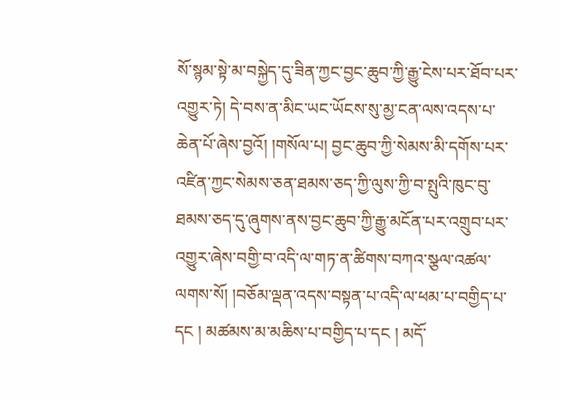སོ་སྙམ་སྟེ་མ་བསྐྱེད་དུ་ཟིན་ཀྱང་བྱང་ཆུབ་ཀྱི་རྒྱུ་ངེས་པར་ཐོབ་པར་འགྱུར་ཏེ། དེ་བས་ན་མིང་ཡང་ཡོངས་སུ་མྱ་ངན་ལས་འདས་པ་ཆེན་པོ་ཞེས་བྱའོ། །གསོལ་པ། བྱང་ཆུབ་ཀྱི་སེམས་མི་དགོས་པར་འཛིན་ཀྱང་སེམས་ཅན་ཐམས་ཅད་ཀྱི་ལུས་ཀྱི་བ་སྤུའི་ཁུང་བུ་ཐམས་ཅད་དུ་ཞུགས་ནས་བྱང་ཆུབ་ཀྱི་རྒྱུ་མངོན་པར་འགྲུབ་པར་འགྱུར་ཞེས་བགྱི་བ་འདི་ལ་གཏ་ན་ཚིགས་བཀའ་སྩལ་འཚལ་ལགས་སོ། །བཅོམ་ལྡན་འདས་བསྟན་པ་འདི་ལ་ཕམ་པ་བགྱིད་པ་དང ། མཚམས་མ་མཆིས་པ་བགྱིད་པ་དང ། མདོ་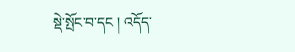སྡེ་སྤོང་བ་དང ། འདོད་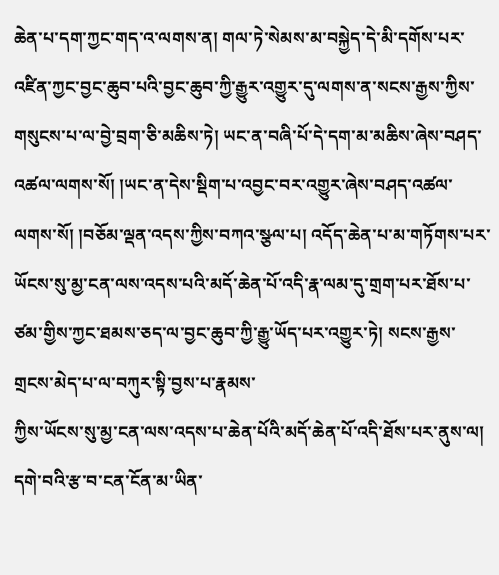ཆེན་པ་དག་ཀྱང་གད་འ་ལགས་ན། གལ་ཏེ་སེམས་མ་བསྐྱེད་དེ་མི་དགོས་པར་འཛིན་ཀྱང་བྱང་ཆུབ་པའི་བྱང་ཆུབ་ཀྱི་རྒྱུར་འགྱུར་དུ་ལགས་ན་སངས་རྒྱས་ཀྱིས་གསུངས་པ་ལ་བྱེ་བྲག་ཅི་མཆིས་ཏེ། ཡང་ན་བཞི་པོ་དེ་དག་མ་མཆིས་ཞེས་བཤད་འཚལ་ལགས་སོ། །ཡང་ན་དེས་སྡིག་པ་འབྱང་བར་འགྱུར་ཞེས་བཤད་འཚལ་ལགས་སོ། །བཅོམ་ལྡན་འདས་ཀྱིས་བཀའ་སྩལ་པ། འདོད་ཆེན་པ་མ་གཏོགས་པར་ཡོངས་སུ་མྱ་ངན་ལས་འདས་པའི་མདོ་ཆེན་པོ་འདི་རྣ་ལམ་དུ་གྲག་པར་ཐོས་པ་ཙམ་གྱིས་ཀྱང་ཐམས་ཅད་ལ་བྱང་ཆུབ་ཀྱི་རྒྱུ་ཡོད་པར་འགྱུར་ཏེ། སངས་རྒྱས་གྲངས་མེད་པ་ལ་བཀུར་སྟི་བྱས་པ་རྣམས་
ཀྱིས་ཡོངས་སུ་མྱ་ངན་ལས་འདས་པ་ཆེན་པོའི་མདོ་ཆེན་པོ་འདི་ཐོས་པར་ནུས་ལ། དགེ་བའི་རྩ་བ་ངན་ངོན་མ་ཡིན་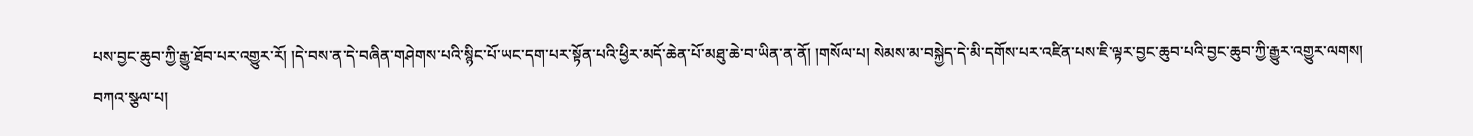པས་བྱང་ཆུབ་ཀྱི་རྒྱུ་ཐོབ་པར་འགྱུར་རོ། །དེ་བས་ན་དེ་བཞིན་གཤེགས་པའི་སྙིང་པོ་ཡང་དག་པར་སྟོན་པའི་ཕྱིར་མདོ་ཆེན་པོ་མཐུ་ཆེ་བ་ཡིན་ན་ནོ། །གསོལ་པ། སེམས་མ་བསྐྱེད་དེ་མི་དགོས་པར་འཛིན་པས་ཇི་ལྟར་བྱང་ཆུབ་པའི་བྱང་ཆུབ་ཀྱི་རྒྱུར་འགྱུར་ལགས། བཀའ་སྩལ་པ།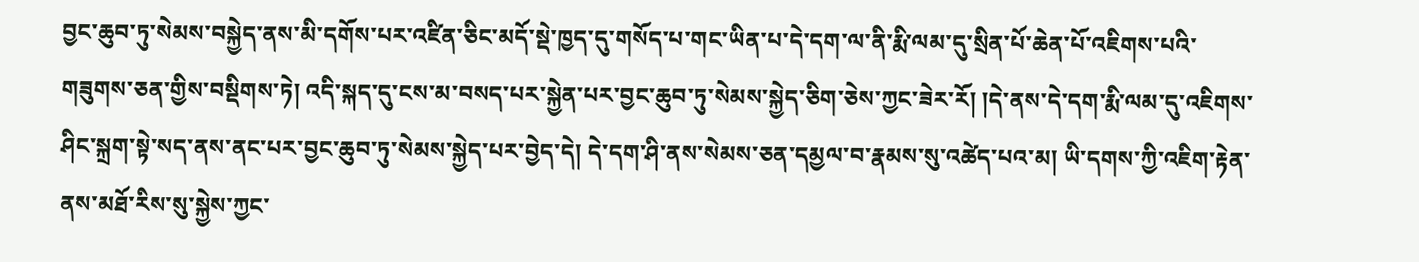བྱང་ཆུབ་ཏུ་སེམས་བསྐྱེད་ནས་མི་དགོས་པར་འཛིན་ཅིང་མདོ་སྡེ་ཁྱད་དུ་གསོད་པ་གང་ཡིན་པ་དེ་དག་ལ་ནི་རྨི་ལམ་དུ་སྲིན་པོ་ཆེན་པོ་འཇིགས་པའི་གཟུགས་ཅན་གྱིས་བསྡིགས་ཏེ། འདི་སྐད་དུ་ངས་མ་བསད་པར་སྐྱེན་པར་བྱང་ཆུབ་ཏུ་སེམས་སྐྱེད་ཅིག་ཅེས་ཀྱང་ཟེར་རོ། །དེ་ནས་དེ་དག་རྨི་ལམ་དུ་འཇིགས་ཤིང་སྐྲག་སྟེ་སད་ནས་ནང་པར་བྱང་ཆུབ་ཏུ་སེམས་སྐྱེད་པར་བྱེད་དེ། དེ་དག་ཤི་ནས་སེམས་ཅན་དམྱལ་བ་རྣམས་སུ་འཚེད་པའ་མ། ཡི་དགས་ཀྱི་འཇིག་རྟེན་ནས་མཐོ་རིས་སུ་སྐྱེས་ཀྱང་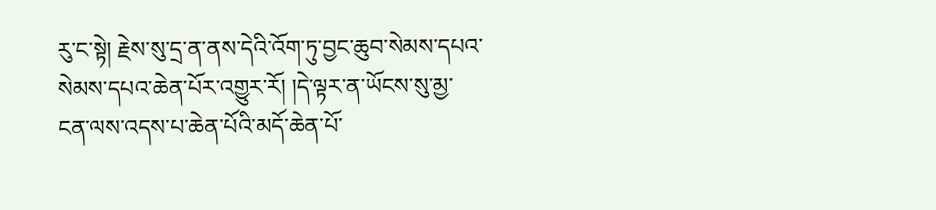རུ་ང་སྟེ། རྗེས་སུ་དྲ་ན་ནས་དེའི་འོག་ཏུ་བྱང་ཆུབ་སེམས་དཔའ་སེམས་དཔའ་ཆེན་པོར་འགྱུར་རོ། །དེ་ལྟར་ན་ཡོངས་སུ་མྱ་ངན་ལས་འདས་པ་ཆེན་པོའི་མདོ་ཆེན་པོ་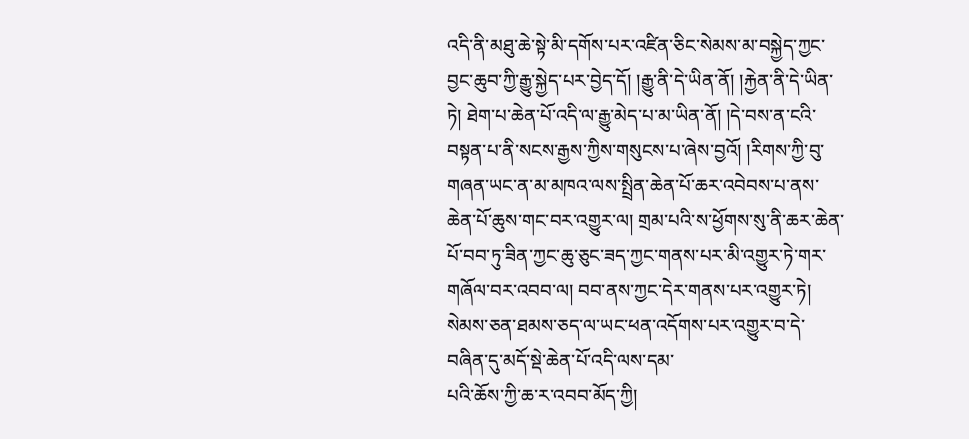འདི་ནི་མཐུ་ཆེ་སྟེ་མི་དགོས་པར་འཛིན་ཅིང་སེམས་མ་བསྐྱེད་ཀྱང་བྱང་ཆུབ་ཀྱི་རྒྱུ་སྐྱེད་པར་བྱེད་དོ། །རྒྱུ་ནི་དེ་ཡིན་ནོ། །རྐྱེན་ནི་དེ་ཡིན་ཏེ། ཐེག་པ་ཆེན་པོ་འདི་ལ་རྒྱུ་མེད་པ་མ་ཡིན་ནོ། །དེ་བས་ན་ངའི་བསྟན་པ་ནི་སངས་རྒྱས་ཀྱིས་གསུངས་པ་ཞེས་བྱའོ། །རིགས་ཀྱི་བུ་གཞན་ཡང་ན་མ་མཁའ་ལས་སྤྲིན་ཆེན་པོ་ཆར་འབེབས་པ་ནས་ཆེན་པོ་ཆུས་གང་བར་འགྱུར་ལ། གྲམ་པའི་ས་ཕྱོགས་སུ་ནི་ཆར་ཆེན་པོ་བབ་ཏུ་ཟིན་ཀྱང་ཆུ་ཅུང་ཟད་ཀྱང་གནས་པར་མི་འགྱུར་ཏེ་གར་གཞོལ་བར་འབབ་ལ། བབ་ནས་ཀྱང་དེར་གནས་པར་འགྱུར་ཏེ། སེམས་ཅན་ཐམས་ཅད་ལ་ཡང་ཕན་འདོགས་པར་འགྱུར་བ་དེ་བཞིན་དུ་མདོ་སྡེ་ཆེན་པོ་འདི་ལས་དམ་
པའི་ཆོས་ཀྱི་ཆ་ར་འབབ་མོད་ཀྱི།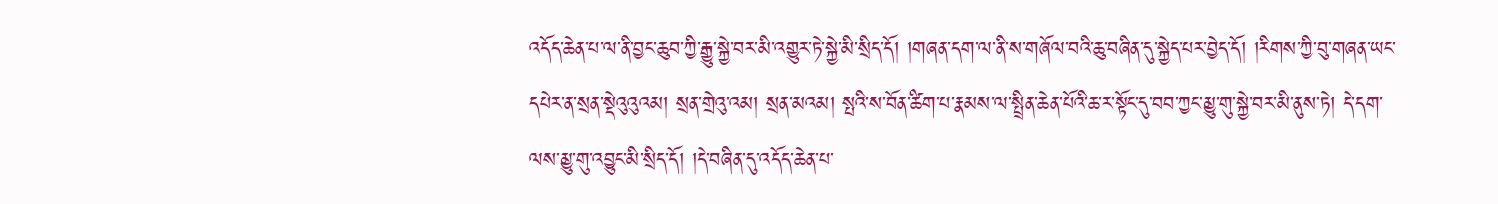འདོད་ཆེན་པ་ལ་ནི་བྱང་ཆུབ་ཀྱི་རྒྱུ་སྐྱེ་བར་མི་འགྱུར་ཏེ་སྐྱེ་མི་སྲིད་དོ། །གཞན་དག་ལ་ནི་ས་གཞོལ་བའི་ཆུ་བཞིན་དུ་སྐྱེད་པར་བྱེད་དོ། །རིགས་ཀྱི་བུ་གཞན་ཡང་དཔེར་ན་སྲན་སྡེའུའུའམ། སྲན་གྲེའུ་འམ། སྲན་མའམ། སྤའི་ས་བོན་ཚིག་པ་རྣམས་ལ་སྤྲིན་ཆེན་པོའི་ཆ་ར་སྟོང་དུ་བབ་ཀྱང་མྱུ་གུ་སྐྱེ་བར་མི་ནུས་ཏེ། དེ་དག་ལས་མྱུ་གུ་འབྱུང་མི་སྲིད་དོ། །དེ་བཞིན་དུ་འདོད་ཆེན་པ་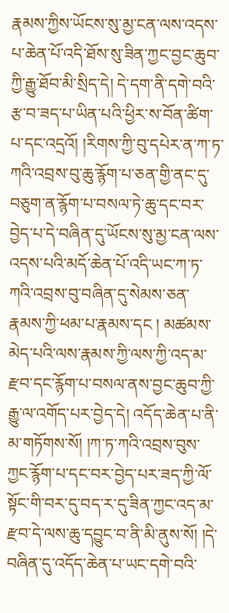རྣམས་ཀྱིས་ཡོངས་སུ་མྱ་ངན་ལས་འདས་པ་ཆེན་པོ་འདི་ཐོས་སུ་ཟིན་ཀྱང་བྱང་ཆུབ་ཀྱི་རྒྱུ་ཐོབ་མི་སྲིད་དེ། དེ་དག་ནི་དགེ་བའི་རྩ་བ་ཟད་པ་ཡིན་པའི་ཕྱིར་ས་བོན་ཚིག་པ་དང་འདྲའོ། །རིགས་ཀྱི་བུ་དཔེར་ན་ཀ་ཏ་ཀའི་འབྲས་བུ་ཆུ་རྙོག་པ་ཅན་གྱི་ནང་དུ་བཅུག་ན་རྙོག་པ་བསལ་ཏེ་ཆུ་དང་བར་བྱེད་པ་དེ་བཞིན་དུ་ཡོངས་སུ་མྱ་ངན་ལས་འདས་པའི་མདོ་ཆེན་པོ་འདི་ཡང་ཀ་ཏ་ཀའི་འབྲས་བུ་བཞིན་དུ་སེམས་ཅན་རྣམས་ཀྱི་ཕམ་པ་རྣམས་དང ། མཚམས་མེད་པའི་ལས་རྣམས་ཀྱི་ལས་ཀྱི་འད་མ་རྫབ་དང་རྙོག་པ་བསལ་ནས་བྱང་ཆུབ་ཀྱི་རྒྱུ་ལ་འགོད་པར་བྱེད་དེ། འདོད་ཆེན་པ་ནི་མ་གཏོགས་སོ། །ཀ་ཏ་ཀའི་འབྲས་བུས་ཀྱང་རྙོག་པ་དང་བར་བྱེད་པར་ཟད་ཀྱི་ལོ་སྟོང་གི་བར་དུ་བད་ར་དུ་ཟིན་ཀྱང་འད་མ་རྫབ་དེ་ལས་ཆུ་དབྱུང་བ་ནི་མི་ནུས་སོ། །དེ་བཞིན་དུ་འདོད་ཆེན་པ་ཡང་དགེ་བའི་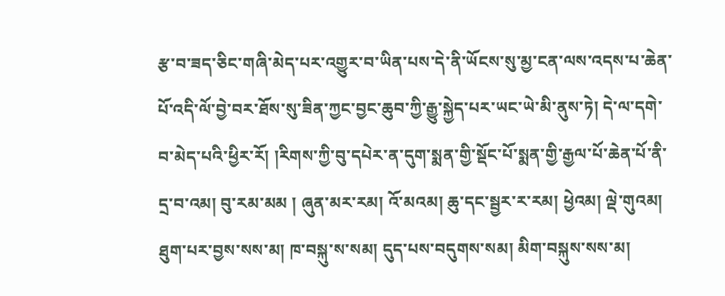རྩ་བ་ཟད་ཅིང་གཞི་མེད་པར་འགྱུར་བ་ཡིན་པས་དེ་ནི་ཡོངས་སུ་མྱ་ངན་ལས་འདས་པ་ཆེན་པོ་འདི་ལོ་བྱེ་བར་ཐོས་སུ་ཟིན་ཀྱང་བྱང་ཆུབ་ཀྱི་རྒྱུ་སྐྱེད་པར་ཡང་ཡེ་མི་ནུས་ཏེ། དེ་ལ་དགེ་བ་མེད་པའི་ཕྱིར་རོ། །རིགས་ཀྱི་བུ་དཔེར་ན་དུག་སྨན་གྱི་སྡོང་པོ་སྨན་གྱི་རྒྱལ་པོ་ཆེན་པོ་ནི་དྲ་བ་འམ། བུ་རམ་མམ ། ཞུན་མར་རམ། འོ་མའམ། ཆུ་དང་སྦྱར་ར་རམ། ཕྱེའམ། ལྡེ་གུའམ། ཐུག་པར་བྱས་སས་མ། ཁ་བསྐུ་ས་སམ། དུད་པས་བདུགས་སམ། མིག་བསྐུས་སས་མ།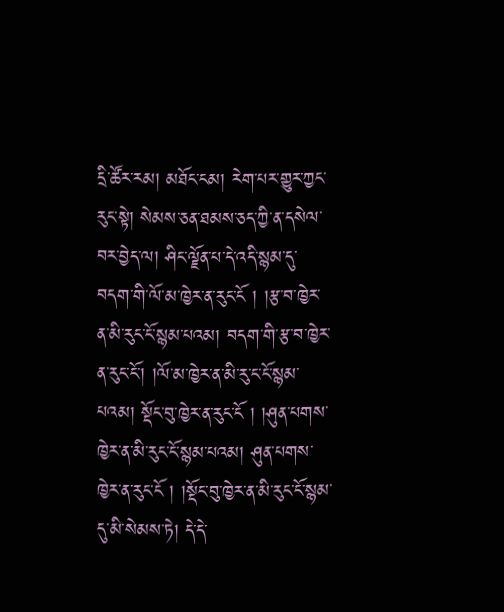དྲི་ཚོར་རམ། མཐོང་ངམ། རེག་པར་གྱུར་ཀྱང་རུང་སྟེ། སེམས་ཅན་ཐམས་ཅད་ཀྱི་ན་དསེལ་བར་བྱེད་ལ། ཤིང་ལྗོན་པ་དེ་འདི་སྙམ་དུ་བདག་གི་ལོ་མ་ཁྱེར་ན་རུང་ངོ ། །རྩ་བ་ཁྱེར་ན་མི་རུང་ངོ་སྙམ་པའམ། བདག་གི་རྩ་བ་ཁྱེར་ན་རུང་ངོ་། །ལོ་མ་ཁྱེར་ན་མི་རུ་ང་ངོ་སྙམ་པའམ། སྡོང་བུ་ཁྱེར་ན་རུང་ངོ ། །ཤུན་པགས་ཁྱེར་ན་མི་རུང་ངོ་སྙམ་པའམ། ཤུན་པགས་ཁྱེར་ན་རུང་ངོ ། །སྡོང་བུ་ཁྱེར་ན་མི་རུང་ངོ་སྙམ་དུ་མི་སེམས་ཏེ། དེ་དེ་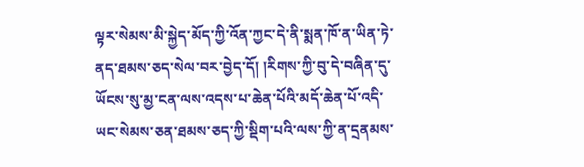ལྟར་སེམས་མི་སྐྱེད་མོད་ཀྱི་འོན་ཀྱང་དེ་ནི་སྨན་ཁོ་ན་ཡིན་ཏེ་ནད་ཐམས་ཅད་སེལ་བར་བྱེད་དོ། །རིགས་ཀྱི་བུ་དེ་བཞིན་དུ་ཡོངས་སུ་མྱ་ངན་ལས་འདས་པ་ཆེན་པོའི་མདོ་ཆེན་པོ་འདི་ཡང་སེམས་ཅན་ཐམས་ཅད་ཀྱི་སྡིག་པའི་ལས་ཀྱི་ན་དྲནམས་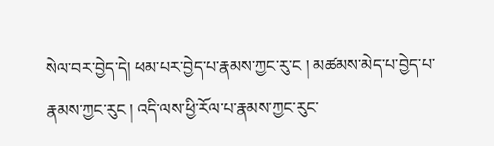སེལ་བར་བྱེད་དེ། ཕམ་པར་བྱེད་པ་རྣམས་ཀྱང་རུ་ང ། མཚམས་མེད་པ་བྱེད་པ་རྣམས་ཀྱང་རུང ། འདི་ལས་ཕྱི་རོལ་པ་རྣམས་ཀྱང་རུང་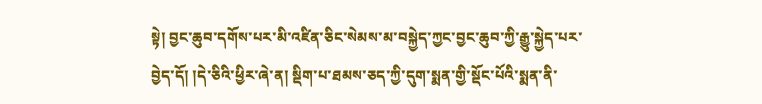སྟེ། བྱང་ཆུབ་དགོས་པར་མི་འཛིན་ཅིང་སེམས་མ་བསྐྱེད་ཀྱང་བྱང་ཆུབ་ཀྱི་རྒྱུ་སྐྱེད་པར་བྱེད་དོ། །དེ་ཅིའི་ཕྱིར་ཞེ་ན། སྡིག་པ་ཐམས་ཅད་ཀྱི་དུག་སྨན་གྱི་སྡོང་པོའི་སྨན་ནི་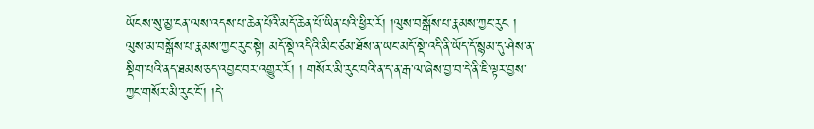ཡོངས་སུ་མྱ་ངན་ལས་འདས་པ་ཆེན་པོའི་མདོ་ཆེན་པོ་ཡིན་པའི་ཕྱིར་རོ། །ལུས་བསྒོས་པ་རྣམས་ཀྱང་རུང ། ལུས་མ་བསྒོས་པ་རྣམས་ཀྱང་རུང་སྟེ། མདོ་སྡེ་འདིའི་མིང་ཙམ་ཐོས་ན་ཡང་མདོ་སྡེ་འདི་ནི་ཡོད་དོ་སྙམ་དུ་ཤེས་ན་སྡིག་པའི་ནད་ཐམས་ཅད་འབྱང་བར་འགྱུར་རོ། ། གསོར་མི་རུང་བའི་ན་ད་ན་རྒ་ལ་ཞེས་བྱ་བ་དེ་ནི་ཇི་ལྟར་བྱས་ཀྱང་གསོར་མི་རུང་ངོ་། །དེ་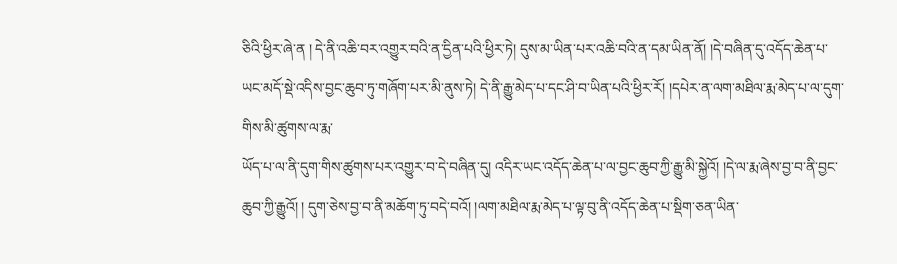ཅིའི་ཕྱིར་ཞེ་ན ། དེ་ནི་འཆི་བར་འགྱུར་བའི་ན་དྱིན་པའི་ཕྱིར་ཏེ། དུས་མ་ཡིན་པར་འཆི་བའི་ན་དམ་ཡིན་ནོ། །དེ་བཞིན་དུ་འདོད་ཆེན་པ་ཡང་མདོ་སྡེ་འདིས་བྱང་ཆུབ་ཏུ་གཞོག་པར་མི་ནུས་ཏེ། དེ་ནི་རྒྱུ་མེད་པ་དང་ཤི་བ་ཡིན་པའི་ཕྱིར་རོ། །དཔེར་ན་ལག་མཐིལ་རྨ་མེད་པ་ལ་དུག་གིས་མི་ཚུགས་ལ་རྨ་
ཡོད་པ་ལ་ནི་དུག་གིས་ཚུགས་པར་འགྱུར་བ་དེ་བཞིན་དུ། འདིར་ཡང་འདོད་ཆེན་པ་ལ་བྱང་ཆུབ་ཀྱི་རྒྱུ་མི་སྐྱེའོ། །དེ་ལ་རྨ་ཞེས་བྱ་བ་ནི་བྱང་ཆུབ་ཀྱི་རྒྱུའོ། ། དུག་ཅེས་བྱ་བ་ནི་མཆོག་ཏུ་བདེ་བའོ། །ལག་མཐིལ་རྨ་མེད་པ་ལྟ་བུ་ནི་འདོད་ཆེན་པ་སྡིག་ཅན་ཡིན་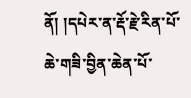ནོ། །དཔེར་ན་རྡོ་རྗེ་རིན་པོ་ཆེ་གཟི་བྱིན་ཆེན་པོ་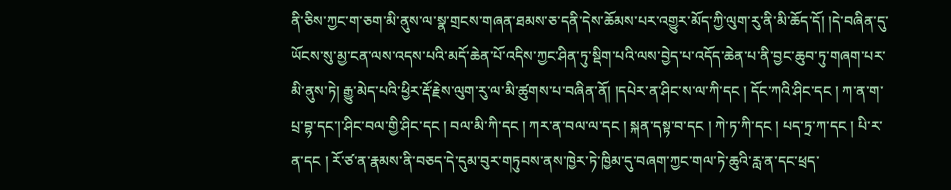ནི་ཅིས་ཀྱང་ག་ཅག་མི་ནུས་ལ་སྣ་གྲངས་གཞན་ཐམས་ཅ་དནི་དེས་ཆོམས་པར་འགྱུར་མོད་ཀྱི་ལུག་རུ་ནི་མི་ཆོད་དོ། །དེ་བཞིན་དུ་ཡོངས་སུ་མྱ་ངན་ལས་འདས་པའི་མདོ་ཆེན་པོ་འདིས་ཀྱང་ཤིན་ཏུ་སྡིག་པའི་ལས་བྱེད་པ་འདོད་ཆེན་པ་ནི་བྱང་ཆུབ་ཏུ་གཞག་པར་མི་ནུས་ཏེ། རྒྱུ་མེད་པའི་ཕྱིར་རྡོ་རྗེས་ལུག་རུ་ལ་མི་ཚུགས་པ་བཞིན་ནོ། །དཔེར་ན་ཤིང་ས་ལ་ཀི་དང ། དོང་ཀའི་ཤིང་དང ། ཀ་ན་ག་པྲ་བྷ་དང་།་ཤིང་བལ་གྱི་ཤིང་དང ། བལ་མི་ཀི་དང ། ཀར་ན་བལ་ལ་དང ། སྐན་དསྟ་བ་དང ། ཀེ་ཏ་ཀི་དང ། པད་ཏྲ་ཀ་དང ། པི་ར་ན་དང ། རོ་ཙ་ན་རྣམས་ནི་བཅད་དེ་དུམ་བུར་གཏུབས་ནས་ཁྱེར་ཏེ་ཁྱིམ་དུ་བཞག་ཀྱང་གལ་ཏེ་ཆུའི་རླ་ན་དང་ཕྲད་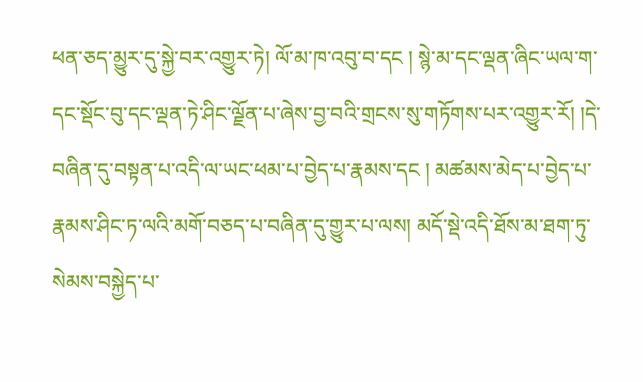ཕན་ཅད་མྱུར་དུ་སྐྱེ་བར་འགྱུར་ཏེ། ལོ་མ་ཁ་འབུ་བ་དང ། སྙེ་མ་དང་ལྡན་ཞིང་ཡལ་ག་དང་སྡོང་བུ་དང་ལྡན་ཏེ་ཤིང་ལྗོན་པ་ཞེས་བྱ་བའི་གྲངས་སུ་གཏོགས་པར་འགྱུར་རོ། །དེ་བཞིན་དུ་བསྟན་པ་འདི་ལ་ཡང་ཕམ་པ་བྱེད་པ་རྣམས་དང ། མཚམས་མེད་པ་བྱེད་པ་རྣམས་ཤིང་ཏ་ལའི་མགོ་བཅད་པ་བཞིན་དུ་གྱུར་པ་ལས། མདོ་སྡེ་འདི་ཐོས་མ་ཐག་ཏུ་སེམས་བསྐྱེད་པ་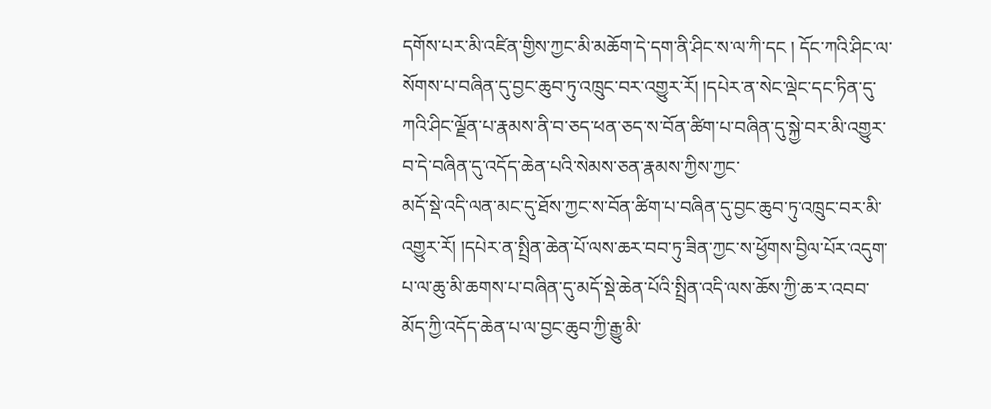དགོས་པར་མི་འཛིན་གྱིས་ཀྱང་མི་མཆོག་དེ་དག་ནི་ཤིང་ས་ལ་ཀི་དང ། དོང་ཀའི་ཤིང་ལ་སོགས་པ་བཞིན་དུ་བྱང་ཆུབ་ཏུ་འཁྲུང་བར་འགྱུར་རོ། །དཔེར་ན་སེང་ལྡེང་དང་ཏིན་དུ་ཀའི་ཤིང་ལྗོན་པ་རྣམས་ནི་བ་ཅད་ཕན་ཅད་ས་བོན་ཚིག་པ་བཞིན་དུ་སྐྱེ་བར་མི་འགྱུར་བ་དེ་བཞིན་དུ་འདོད་ཆེན་པའི་སེམས་ཅན་རྣམས་ཀྱིས་ཀྱང་
མདོ་སྡེ་འདི་ལན་མང་དུ་ཐོས་ཀྱང་ས་བོན་ཚིག་པ་བཞིན་དུ་བྱང་ཆུབ་ཏུ་འཁྲུང་བར་མི་འགྱུར་རོ། །དཔེར་ན་སྤྲིན་ཆེན་པོ་ལས་ཆར་བབ་ཏུ་ཟིན་ཀྱང་ས་ཕྱོགས་བྱིལ་པོར་འདུག་པ་ལ་ཆུ་མི་ཆགས་པ་བཞིན་དུ་མདོ་སྡེ་ཆེན་པོའི་སྤྲིན་འདི་ལས་ཆོས་ཀྱི་ཆ་ར་འབབ་མོད་ཀྱི་འདོད་ཆེན་པ་ལ་བྱང་ཆུབ་ཀྱི་རྒྱུ་མི་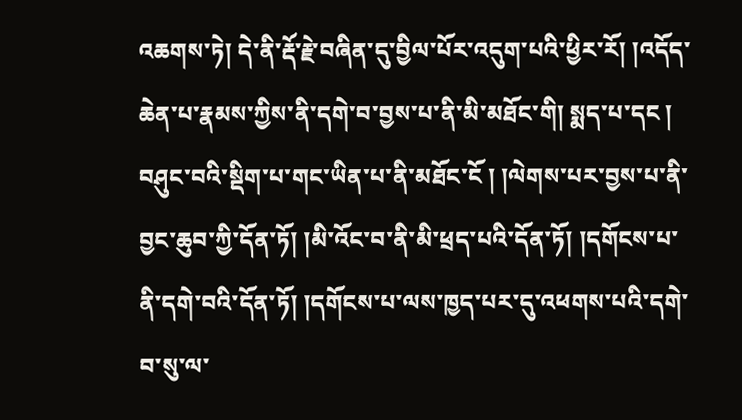འཆགས་ཏེ། དེ་ནི་རྡོ་རྗེ་བཞིན་དུ་བྱིལ་པོར་འདུག་པའི་ཕྱིར་རོ། །འདོད་ཆེན་པ་རྣམས་ཀྱིས་ནི་དགེ་བ་བྱས་པ་ནི་མི་མཐོང་གི། སྨད་པ་དང ། བཤུང་བའི་སྡིག་པ་གང་ཡིན་པ་ནི་མཐོང་ངོ ། །ལེགས་པར་བྱས་པ་ནི་བྱང་ཆུབ་ཀྱི་དོན་ཏོ། །མི་འོང་བ་ནི་མི་ཕྲད་པའི་དོན་ཏོ། །དགོངས་པ་ནི་དགེ་བའི་དོན་ཏོ། །དགོངས་པ་ལས་ཁྱད་པར་དུ་འཕགས་པའི་དགེ་བ་སུ་ལ་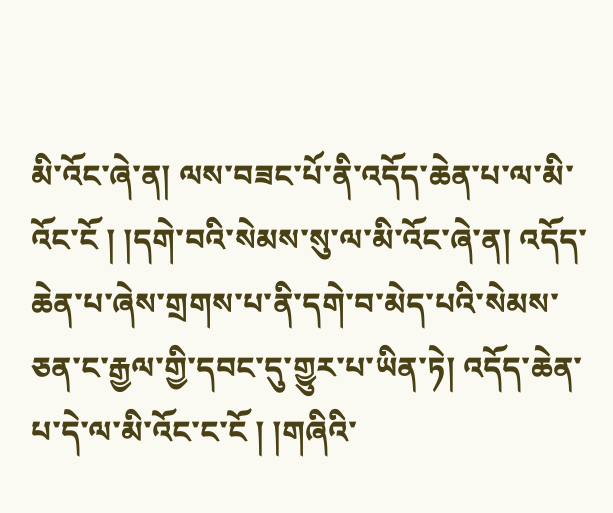མི་འོང་ཞེ་ན། ལས་བཟང་པོ་ནི་འདོད་ཆེན་པ་ལ་མི་འོང་ངོ ། །དགེ་བའི་སེམས་སུ་ལ་མི་འོང་ཞེ་ན། འདོད་ཆེན་པ་ཞེས་གྲགས་པ་ནི་དགེ་བ་མེད་པའི་སེམས་ཅན་ང་རྒྱལ་གྱི་དབང་དུ་གྱུར་པ་ཡིན་ཏེ། འདོད་ཆེན་པ་དེ་ལ་མི་འོང་ང་ངོ ། །གཞིའི་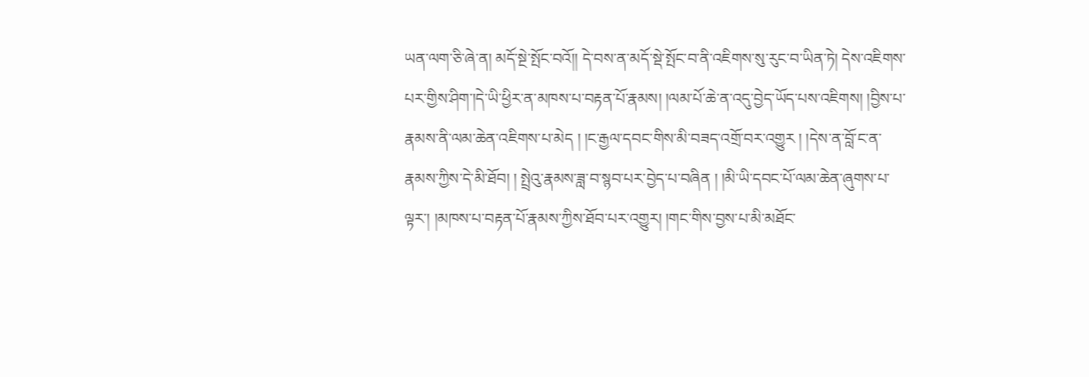ཡན་ལག་ཅི་ཞེ་ན། མདོ་སྔེ་སྤོང་བའོ།། དེ་བས་ན་མདོ་སྡེ་སྤོང་བ་ནི་འཇིགས་སུ་རུང་བ་ཡིན་ཏེ། དེས་འཇིགས་པར་གྱིས་ཤིག་།དེ་ཡི་ཕྱིར་ན་མཁས་པ་བརྟན་པོ་རྣམས། །ལམ་པོ་ཆེ་ན་འདུ་བྱེད་ཡོད་པས་འཇིགས། །བྱིས་པ་རྣམས་ནི་ལམ་ཆེན་འཇིགས་པ་མེད ། །ང་རྒྱལ་དབང་གིས་མི་བཟད་འགྲོ་བར་འགྱུར ། །དེས་ན་བློ་ང་ན་རྣམས་ཀྱིས་དེ་མི་ཐོབ། ། སྤྲེའུ་རྣམས་ཟླ་བ་སྙབ་པར་བྱེད་པ་བཞིན ། །མི་ཡི་དབང་པོ་ལམ་ཆེན་ཞུགས་པ་ལྟར་། །མཁས་པ་བརྟན་པོ་རྣམས་ཀྱིས་ཐོབ་པར་འགྱུར། །གང་གིས་བྱས་པ་མི་མཐོང་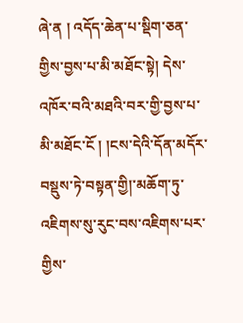ཞེ་ན ། འདོད་ཆེན་པ་སྡིག་ཅན་གྱིས་བྱས་པ་མི་མཐོང་སྟེ། དེས་འཁོར་བའི་མཐའི་བར་གྱི་བྱས་པ་མི་མཐོང་ངོ ། །ངས་དེའི་དོན་མདོར་བསྡུས་ཏེ་བསྟན་གྱི།་མཆོག་ཏུ་འཇིགས་སུ་རུང་བས་འཇིགས་པར་གྱིས་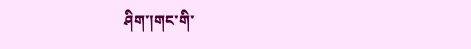ཤིག་།གང་གི་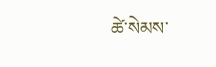ཚེ་སེམས་